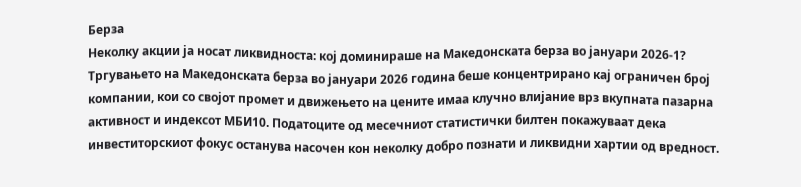Берза
Неколку акции ја носат ликвидноста: кој доминираше на Македонската берза во јануари 2026-1?
Тргувањето на Македонската берза во јануари 2026 година беше концентрирано кај ограничен број компании, кои со својот промет и движењето на цените имаа клучно влијание врз вкупната пазарна активност и индексот МБИ10. Податоците од месечниот статистички билтен покажуваат дека инвеститорскиот фокус останува насочен кон неколку добро познати и ликвидни хартии од вредност.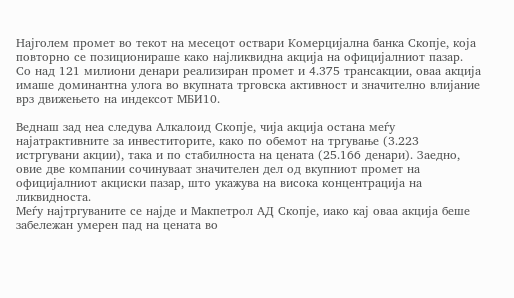Најголем промет во текот на месецот оствари Комерцијална банка Скопје, која повторно се позиционираше како најликвидна акција на официјалниот пазар. Со над 121 милиони денари реализиран промет и 4.375 трансакции, оваа акција имаше доминантна улога во вкупната трговска активност и значително влијание врз движењето на индексот МБИ10.

Веднаш зад неа следува Алкалоид Скопје, чија акција остана меѓу најатрактивните за инвеститорите, како по обемот на тргување (3.223 истргувани акции), така и по стабилноста на цената (25.166 денари). Заедно, овие две компании сочинуваат значителен дел од вкупниот промет на официјалниот акциски пазар, што укажува на висока концентрација на ликвидноста.
Меѓу најтргуваните се најде и Макпетрол АД Скопје, иако кај оваа акција беше забележан умерен пад на цената во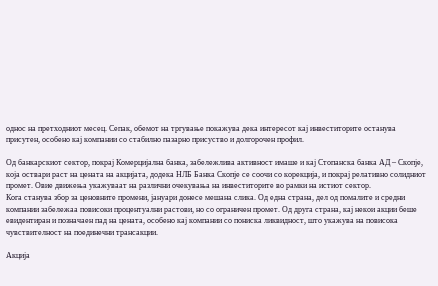однос на претходниот месец. Сепак, обемот на тргување покажува дека интересот кај инвеститорите останува присутен, особено кај компании со стабилно пазарно присуство и долгорочен профил.

Од банкарскиот сектор, покрај Комерцијална банка, забележлива активност имаше и кај Стопанска банка АД – Скопје, која оствари раст на цената на акцијата, додека НЛБ Банка Скопје се соочи со корекција, и покрај релативно солидниот промет. Овие движења укажуваат на различни очекувања на инвеститорите во рамки на истиот сектор.
Кога станува збор за ценовните промени, јануари донесе мешана слика. Од една страна, дел од помалите и средни компании забележаа повисоки процентуални растови, но со ограничен промет. Од друга страна, кај некои акции беше евидентиран и позначаен пад на цената, особено кај компании со пониска ликвидност, што укажува на повисока чувствителност на поединечни трансакции.

Акција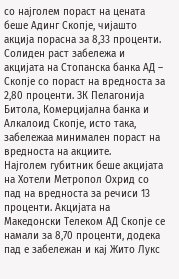со најголем пораст на цената беше Адинг Скопје, чијашто акција порасна за 8,33 проценти. Солиден раст забележа и акцијата на Стопанска банка АД – Скопје со пораст на вредноста за 2,80 проценти. ЗК Пелагонија Битола, Комерцијална банка и Алкалоид Скопје, исто така, забележаа минимален пораст на вредноста на акциите.
Најголем губитник беше акцијата на Хотели Метропол Охрид со пад на вредноста за речиси 13 проценти. Акцијата на Македонски Телеком АД Скопје се намали за 8,70 проценти, додека пад е забележан и кај Жито Лукс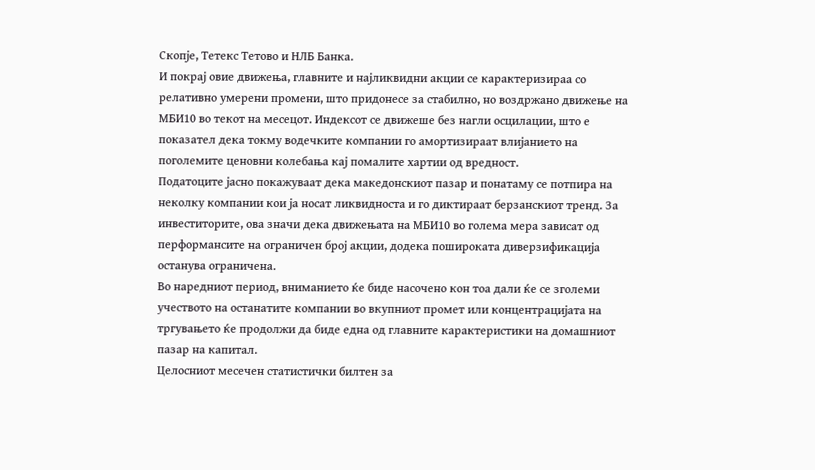Скопје, Тетекс Тетово и НЛБ Банка.
И покрај овие движења, главните и најликвидни акции се карактеризираа со релативно умерени промени, што придонесе за стабилно, но воздржано движење на МБИ10 во текот на месецот. Индексот се движеше без нагли осцилации, што е показател дека токму водечките компании го амортизираат влијанието на поголемите ценовни колебања кај помалите хартии од вредност.
Податоците јасно покажуваат дека македонскиот пазар и понатаму се потпира на неколку компании кои ја носат ликвидноста и го диктираат берзанскиот тренд. За инвеститорите, ова значи дека движењата на МБИ10 во голема мера зависат од перформансите на ограничен број акции, додека пошироката диверзификација останува ограничена.
Во наредниот период, вниманието ќе биде насочено кон тоа дали ќе се зголеми учеството на останатите компании во вкупниот промет или концентрацијата на тргувањето ќе продолжи да биде една од главните карактеристики на домашниот пазар на капитал.
Целосниот месечен статистички билтен за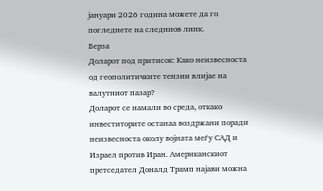јануари 2026 година можете да го погледнете на следниов линк.
Берза
Доларот под притисок: Како неизвесноста од геополитичките тензии влијае на валутниот пазар?
Доларот се намали во среда, откако инвеститорите останаа воздржани поради неизвесноста околу војната меѓу САД и Израел против Иран. Американскиот претседател Доналд Трамп најави можна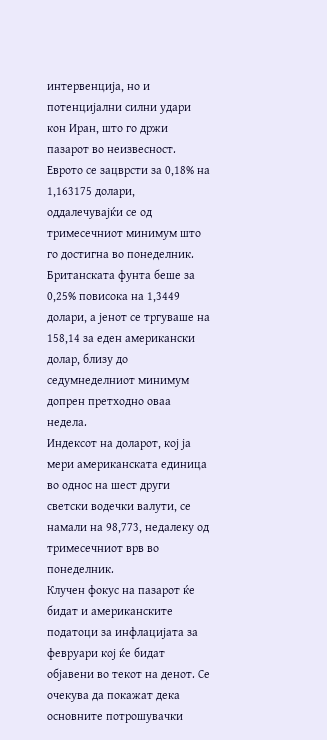интервенција, но и потенцијални силни удари кон Иран, што го држи пазарот во неизвесност.
Еврото се зацврсти за 0,18% на 1,163175 долари, оддалечувајќи се од тримесечниот минимум што го достигна во понеделник. Британската фунта беше за 0,25% повисока на 1,3449 долари, а јенот се тргуваше на 158,14 за еден американски долар, близу до седумнеделниот минимум допрен претходно оваа недела.
Индексот на доларот, кој ја мери американската единица во однос на шест други светски водечки валути, се намали на 98,773, недалеку од тримесечниот врв во понеделник.
Клучен фокус на пазарот ќе бидат и американските податоци за инфлацијата за февруари кој ќе бидат објавени во текот на денот. Се очекува да покажат дека основните потрошувачки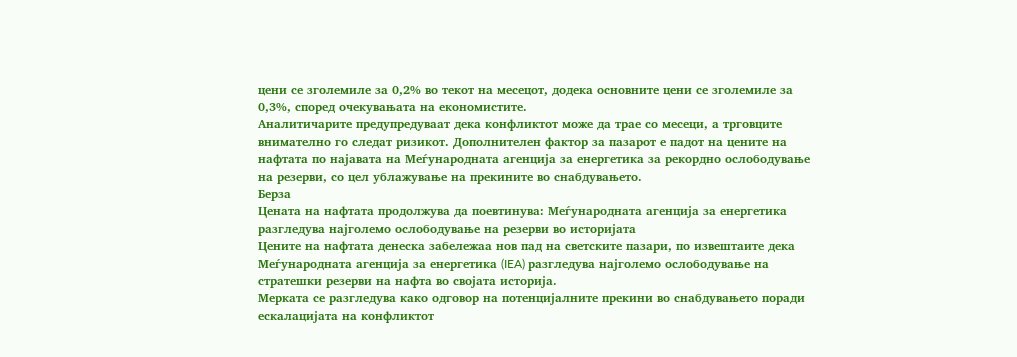цени се зголемиле за 0,2% во текот на месецот, додека основните цени се зголемиле за 0,3%, според очекувањата на економистите.
Аналитичарите предупредуваат дека конфликтот може да трае со месеци, а трговците внимателно го следат ризикот. Дополнителен фактор за пазарот е падот на цените на нафтата по најавата на Меѓународната агенција за енергетика за рекордно ослободување на резерви, со цел ублажување на прекините во снабдувањето.
Берза
Цената на нафтата продолжува да поевтинува: Меѓународната агенција за енергетика разгледува најголемо ослободување на резерви во историјата
Цените на нафтата денеска забележаа нов пад на светските пазари, по извештаите дека Меѓународната агенција за енергетика (IEA) разгледува најголемо ослободување на стратешки резерви на нафта во својата историја.
Мерката се разгледува како одговор на потенцијалните прекини во снабдувањето поради ескалацијата на конфликтот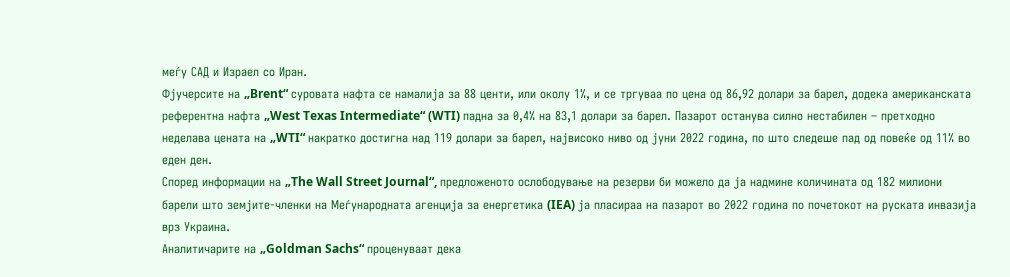меѓу САД и Израел со Иран.
Фјучерсите на „Brent“ суровата нафта се намалија за 88 центи, или околу 1%, и се тргуваа по цена од 86,92 долари за барел, додека американската референтна нафта „West Texas Intermediate“ (WTI) падна за 0,4% на 83,1 долари за барел. Пазарот останува силно нестабилен – претходно неделава цената на „WTI“ накратко достигна над 119 долари за барел, највисоко ниво од јуни 2022 година, по што следеше пад од повеќе од 11% во еден ден.
Според информации на „The Wall Street Journal“, предложеното ослободување на резерви би можело да ја надмине количината од 182 милиони барели што земјите-членки на Меѓународната агенција за енергетика (IEA) ја пласираа на пазарот во 2022 година по почетокот на руската инвазија врз Украина.
Аналитичарите на „Goldman Sachs“ проценуваат дека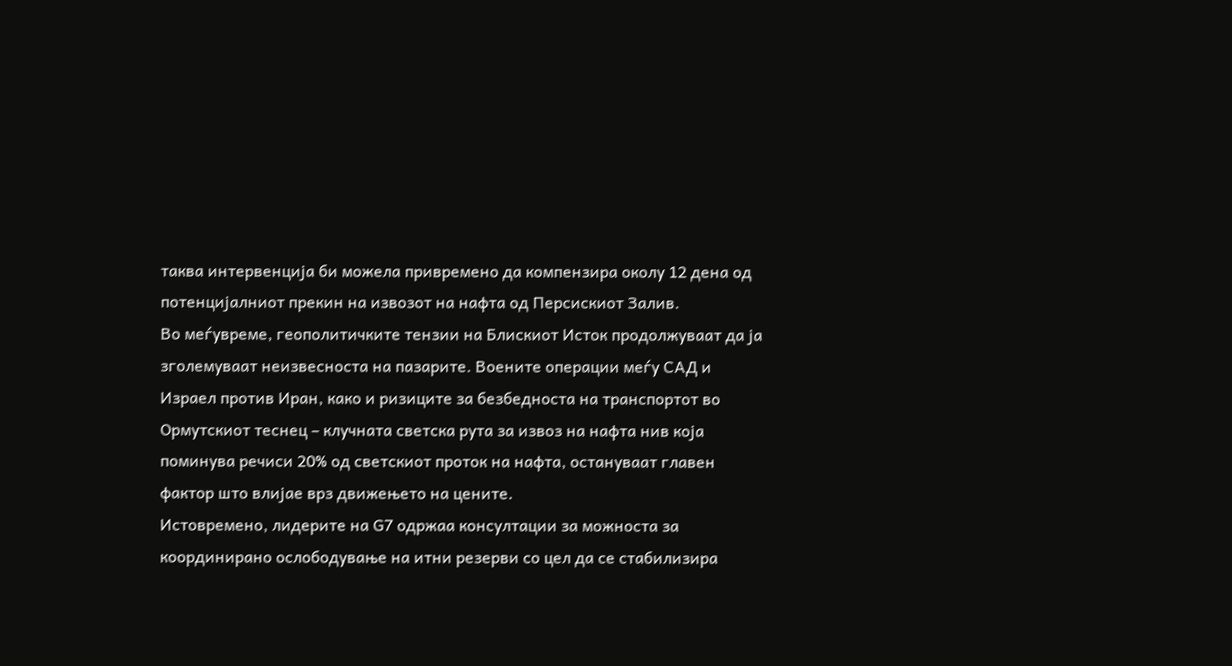таква интервенција би можела привремено да компензира околу 12 дена од потенцијалниот прекин на извозот на нафта од Персискиот Залив.
Во меѓувреме, геополитичките тензии на Блискиот Исток продолжуваат да ја зголемуваат неизвесноста на пазарите. Воените операции меѓу САД и Израел против Иран, како и ризиците за безбедноста на транспортот во Ормутскиот теснец – клучната светска рута за извоз на нафта нив која поминува речиси 20% од светскиот проток на нафта, остануваат главен фактор што влијае врз движењето на цените.
Истовремено, лидерите на G7 одржаа консултации за можноста за координирано ослободување на итни резерви со цел да се стабилизира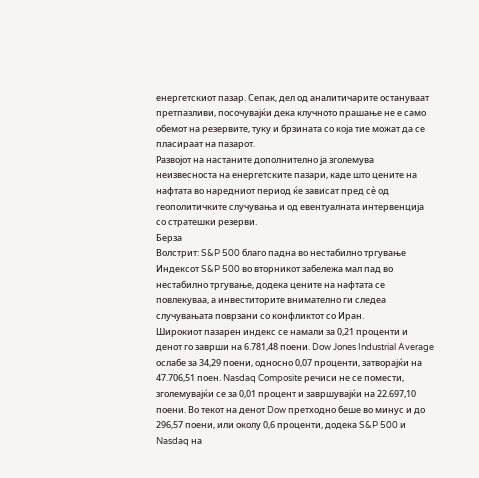енергетскиот пазар. Сепак, дел од аналитичарите остануваат претпазливи, посочувајќи дека клучното прашање не е само обемот на резервите, туку и брзината со која тие можат да се пласираат на пазарот.
Развојот на настаните дополнително ја зголемува неизвесноста на енергетските пазари, каде што цените на нафтата во наредниот период ќе зависат пред сѐ од геополитичките случувања и од евентуалната интервенција со стратешки резерви.
Берза
Волстрит: S&P 500 благо падна во нестабилно тргување
Индексот S&P 500 во вторникот забележа мал пад во нестабилно тргување, додека цените на нафтата се повлекуваа, а инвеститорите внимателно ги следеа случувањата поврзани со конфликтот со Иран.
Широкиот пазарен индекс се намали за 0,21 проценти и денот го заврши на 6.781,48 поени. Dow Jones Industrial Average ослабе за 34,29 поени, односно 0,07 проценти, затворајќи на 47.706,51 поен. Nasdaq Composite речиси не се помести, зголемувајќи се за 0,01 процент и завршувајќи на 22.697,10 поени. Во текот на денот Dow претходно беше во минус и до 296,57 поени, или околу 0,6 проценти, додека S&P 500 и Nasdaq на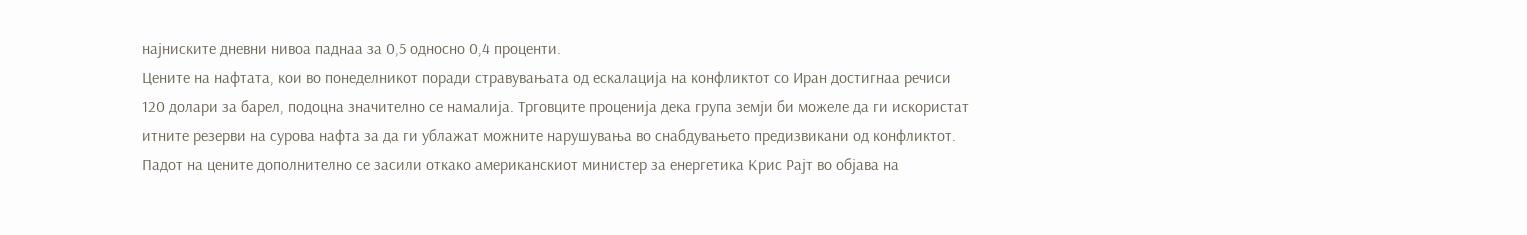најниските дневни нивоа паднаа за 0,5 односно 0,4 проценти.
Цените на нафтата, кои во понеделникот поради стравувањата од ескалација на конфликтот со Иран достигнаа речиси 120 долари за барел, подоцна значително се намалија. Трговците проценија дека група земји би можеле да ги искористат итните резерви на сурова нафта за да ги ублажат можните нарушувања во снабдувањето предизвикани од конфликтот.
Падот на цените дополнително се засили откако американскиот министер за енергетика Крис Рајт во објава на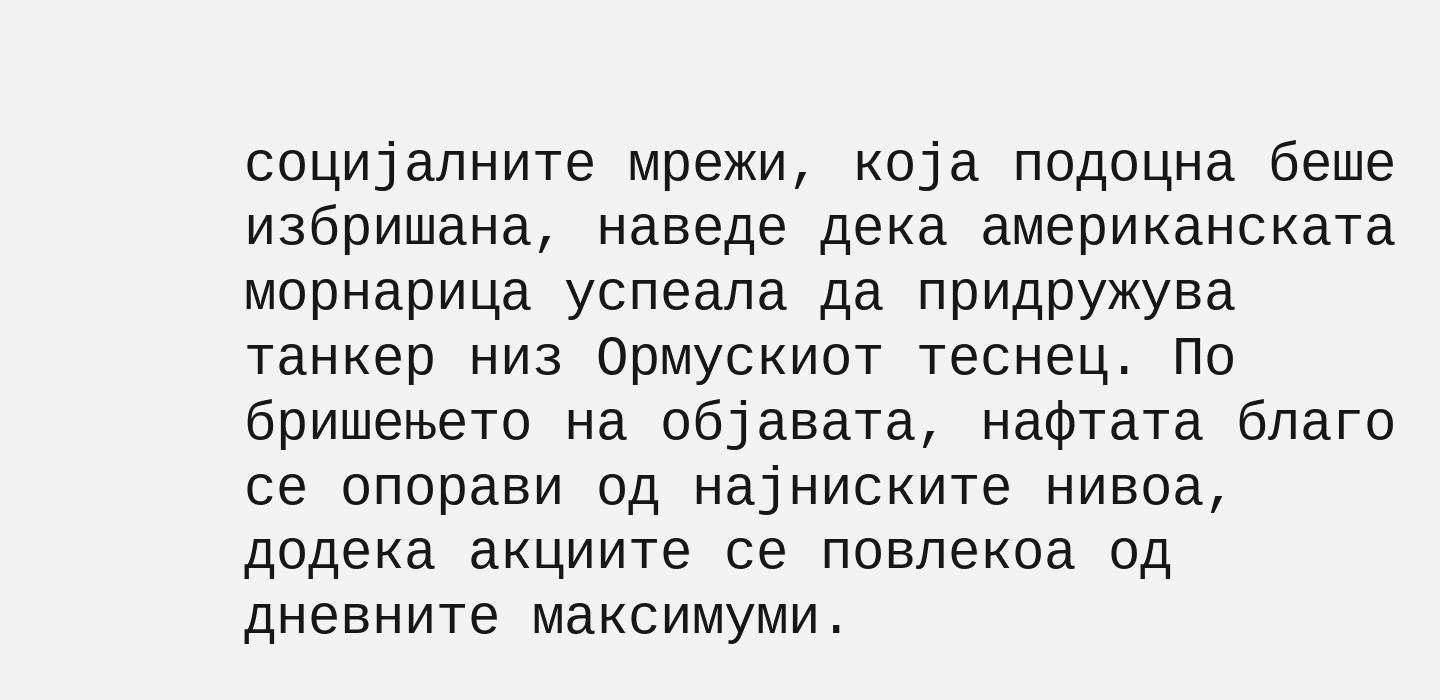социјалните мрежи, која подоцна беше избришана, наведе дека американската морнарица успеала да придружува танкер низ Ормускиот теснец. По бришењето на објавата, нафтата благо се опорави од најниските нивоа, додека акциите се повлекоа од дневните максимуми.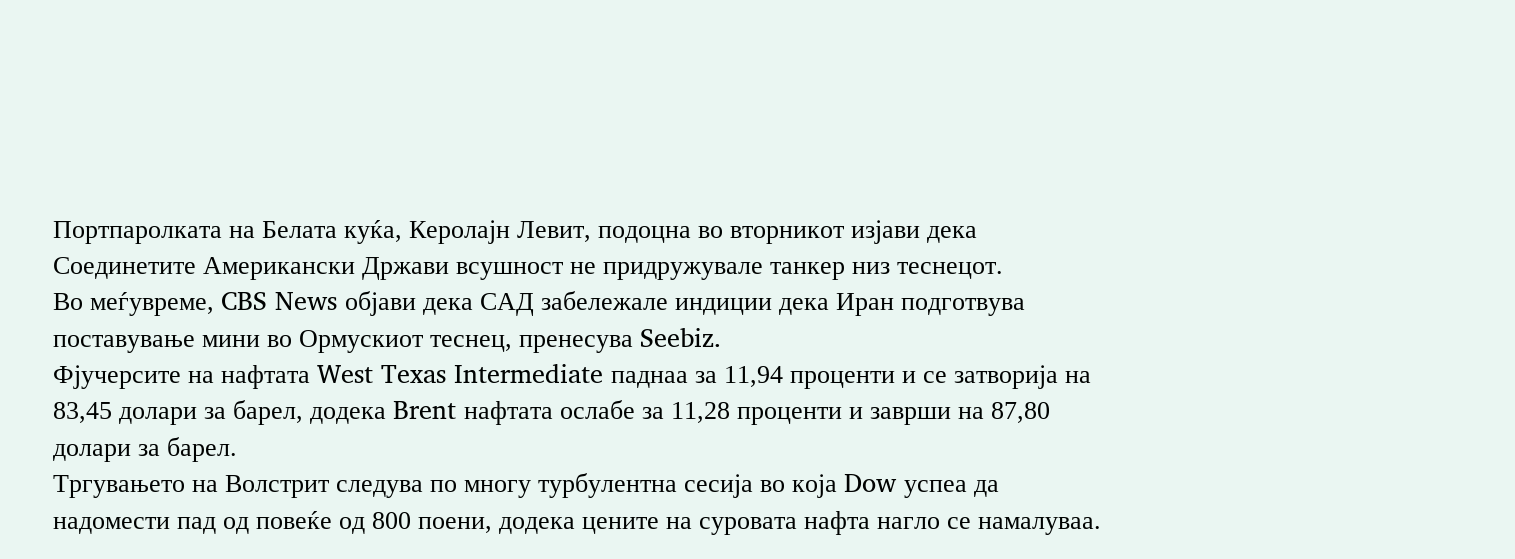Портпаролката на Белата куќа, Керолајн Левит, подоцна во вторникот изјави дека Соединетите Американски Држави всушност не придружувале танкер низ теснецот.
Во меѓувреме, CBS News објави дека САД забележале индиции дека Иран подготвува поставување мини во Ормускиот теснец, пренесува Seebiz.
Фјучерсите на нафтата West Texas Intermediate паднаа за 11,94 проценти и се затворија на 83,45 долари за барел, додека Brent нафтата ослабе за 11,28 проценти и заврши на 87,80 долари за барел.
Тргувањето на Волстрит следува по многу турбулентна сесија во која Dow успеа да надомести пад од повеќе од 800 поени, додека цените на суровата нафта нагло се намалуваа.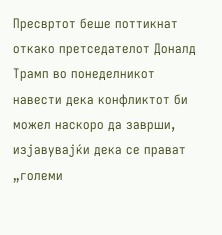Пресвртот беше поттикнат откако претседателот Доналд Трамп во понеделникот навести дека конфликтот би можел наскоро да заврши, изјавувајќи дека се прават „големи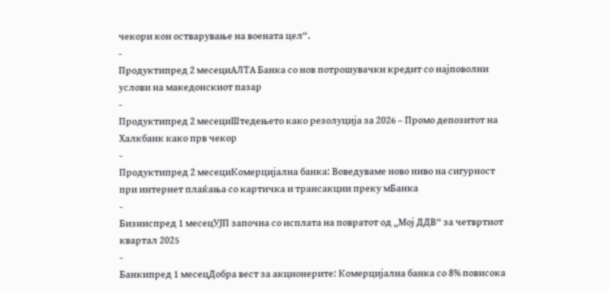чекори кон остварување на воената цел“.
-
Продуктипред 2 месециАЛТА Банка со нов потрошувачки кредит со најповолни услови на македонскиот пазар
-
Продуктипред 2 месециШтедењето како резолуција за 2026 – Промо депозитот на Халкбанк како прв чекор
-
Продуктипред 2 месециКомерцијална банка: Воведуваме ново ниво на сигурност при интернет плаќања со картичка и трансакции преку мБанка
-
Бизниспред 1 месецУЈП започна со исплата на повратот од „Мој ДДВ“ за четвртиот квартал 2025
-
Банкипред 1 месецДобра вест за акционерите: Комерцијална банка со 8% повисока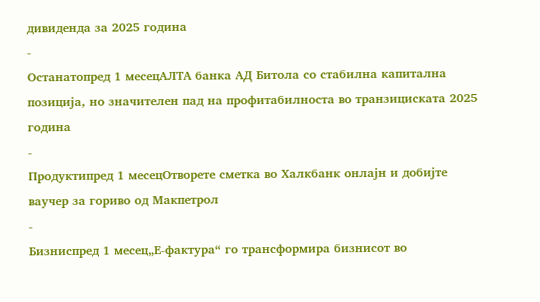дивиденда за 2025 година
-
Останатопред 1 месецАЛТА банка АД Битола со стабилна капитална позиција, но значителен пад на профитабилноста во транзициската 2025 година
-
Продуктипред 1 месецОтворете сметка во Халкбанк онлајн и добијте ваучер за гориво од Макпетрол
-
Бизниспред 1 месец„Е-фактура“ го трансформира бизнисот во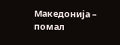Македонија – помал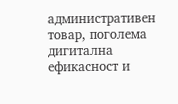административен товар, поголема дигитална ефикасност и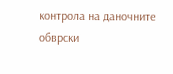контрола на даночните обврски